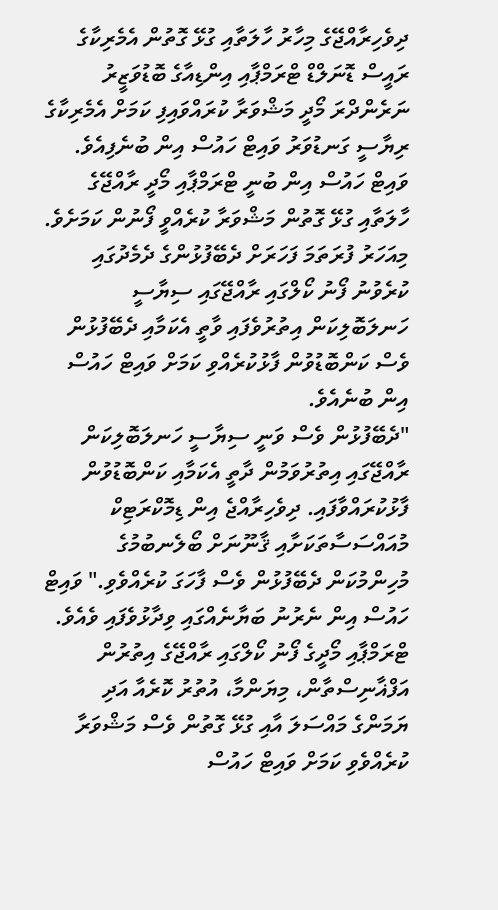ދިވެހިރާއްޖޭގެ މިހާރު ހާލަތާއި ގުޅޭ ގޮތުން އެމެރިކާގެ ރައީސް ޑޮނަލްޑް ޓްރަމްޕާއި އިންޑިއާގެ ބޮޑުވަޒީރު ނަރެންދްރަ މޯދީ މަޝްވަރާ ކުރައްވައިފި ކަމަށް އެމެރިކާގެ ރިޔާސީ ގަނޑުވަރު ވައިޓް ހައުސް އިން ބުނެފިއެވެ.
ވައިޓް ހައުސް އިން ބުނީ ޓްރަމްޕާއި މޯދީ ރާއްޖޭގެ ހާލަތާއި ގުޅޭ ގޮތުން މަޝްވަރާ ކުރެއްވީ ފޯނުން ކަމަށެވެ. މިއަހަރު ފުރަތަމަ ފަހަރަށް ދެބޭފުޅުންގެ ދެމެދުގައި ކުރެވުނު ފޯނު ކޯލްގައި ރާއްޖޭގައި ސިޔާސީ ހަނލަބޮލިކަން އިތުރުވެފައި ވާތީ އެކަމާއި ދެބޭފުޅުން ވެސް ކަންބޮޑުވުން ފާޅުކުރެއްވި ކަމަށް ވައިޓް ހައުސް އިން ބުނެއެވެ.
"ދެބޭފުޅުން ވެސް ވަނީ ސިޔާސީ ހަނލަބޮލިކަން ރާއްޖޭގައި އިތުރުވަމުން ދާތީ އެކަމާއި ކަންބޮޑުވުން ފާޅުކުރައްވާފައި. ދިވެހިރާއްޖެ އިން ޑިމޮކްރަޓިކް މުއައްސަސާތަކަށާއި ޤާނޫނަށް ބޯލެނބުމުގެ މުހިންމުކަން ދެބޭފުޅުން ވެސް ފާހަގަ ކުރެއްވެވި." ވައިޓް ހައުސް އިން ނެރުނު ބަޔާނެއްގައި ވިދާޅުވެފައި ވެއެވެ.
ޓްރަމްޕާއި މޯދީގެ ފޯނު ކޯލްގައި ރާއްޖޭގެ އިތުރުން އަފްޣާނިސްތާން، މިޔަންމާ، އުތުރު ކޮރެއާ އަދި ޔަމަންގެ މައްސަލަ އާއި ގުޅޭ ގޮތުން ވެސް މަޝްވަރާ ކުރެއްވެވި ކަމަށް ވައިޓް ހައުސް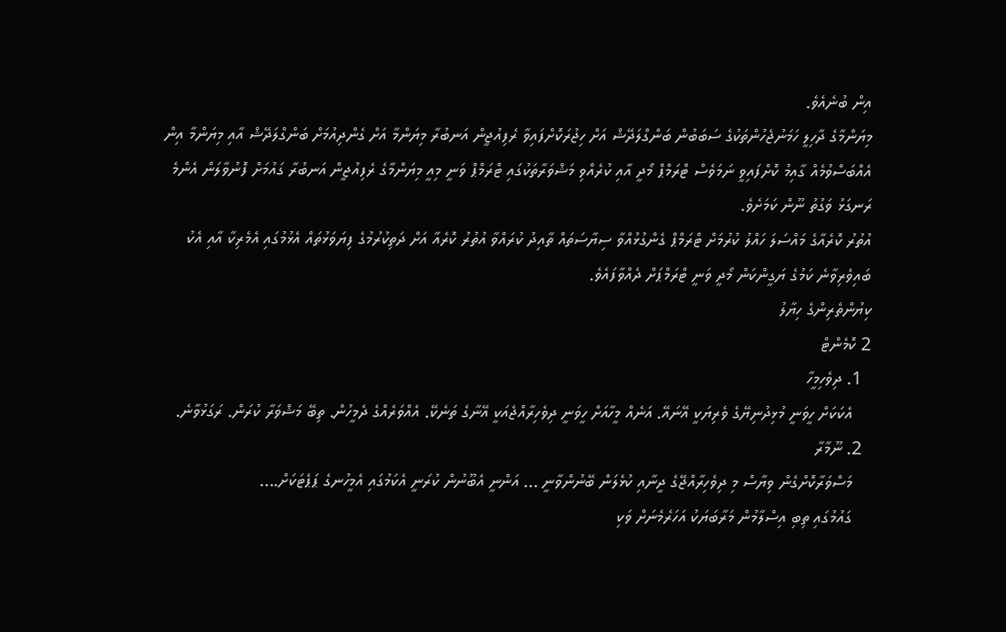އިން ބުނެއެވެ.
މިޔަންމާގެ ދާހިލީ ހަމަނުޖެހުންތަކުގެ ސަބަބުން ބަންގްލަދޭޝް އަށް ހިޖުރަކޮށްފައިވާ ރެފިއުޖީން އަނބުރާ މިޔަންމާ އަށް ގެންދިއުމަށް ބަންގްލަދޭޝް އާއި މިޔަންމާ އިން އެއްބަސްވުމެއް ގާއިމު ކޮށްފައިވީ ނަމަވެސް ޓްރަމްޕް މޯދީ އާއި ކުރެއްވި މަޝްވަރާތަކުގައި ޓްރަމްޕް ވަނީ މިއީ މިޔަންމާގެ ރެފިއުޖީން އަނބުރާ ގައުމަށް ފޮނުވާލަން އެންމެ ރަނގަޅު ވަގުތު ނޫން ކަމަށެވެ.
އުތުރު ކޮރެއާގެ މައްސަލަ ހައްލު ކުރުމަށް ޓްރަމްޕް ގެންގުޅުއްވާ ސިޔާސަތައް ތާއިދު ކުރައްވާ އުތުރު ކޮރެއާ އަށް ދަތިކުރުމުގެ ފިޔަވަޅުތައް އެޅުމުގައި އެމެރިކާ އާއި އެކު ބައިވެރިވާނެ ކަމުގެ ޔަގީންކަން މޯދީ ވަނީ ޓްރަމްޕަށް ދެއްވާފައެވެ.
ކިޔުންތެރިންގެ ހިޔާލު
2 ކޮމެންޓް
  1. ދިވެހިމީހާ
    އެކަކަށް ހީވަނީ މުޅިދުނިޔޭގެ ވެރިޔަކީ އޭނައޭ. އަނެއް މީހާއަށް ހީވަނީ ދިވެހިރާއްޖެއަކީ އޭނާގެ ތަނެކޭ. އެއްވަރެއްގެ ދެމީހުން. ތިބޭ މަޝްވަރާ ކުރަން. ރަގަޅުވާނެ.
  2. ނޫމާރާ
    މަސްވަރާކޮށްގެން ވިޔާސް މި ދިވެހިރާއްޖޭގެ ދީނާއި ކުޅެލަން ބޭނުންވާނީ ... އަންނީ އެބޫނުން ކުރަނީ އެކަމުގައި އެމީހުނގެ ޕަޕެޓަކަށް....
    ގައުމުގައި ތިބި އިސްލާމުން މަރާބަޔަކު އަހަރެމެނަށް ވަކި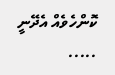ކޮންހެވެއް އެދޭނީ .....